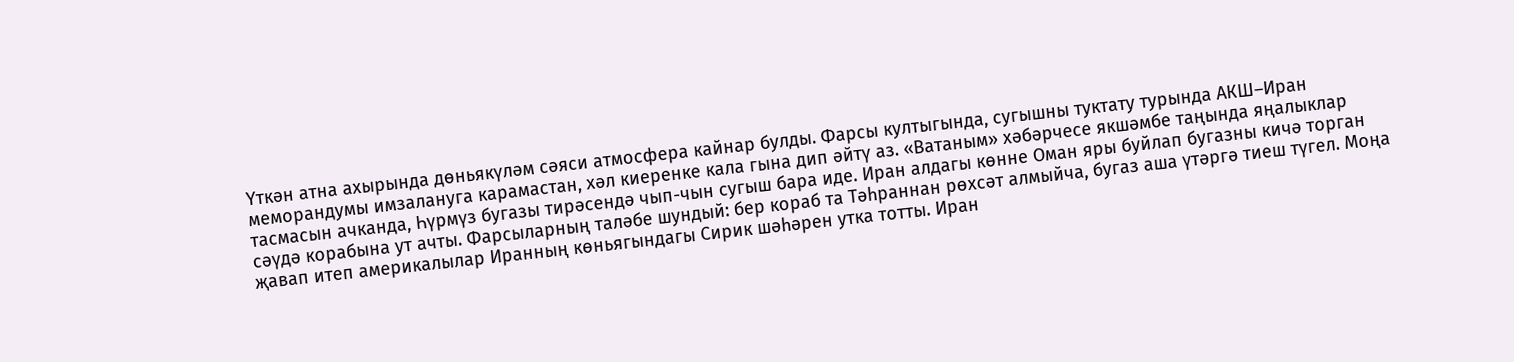Үткән атна ахырында дөньякүләм сәяси атмосфера кайнар булды. Фарсы култыгында, сугышны туктату турында АКШ–Иран меморандумы имзалануга карамастан, хәл киеренке кала гына дип әйтү аз. «Ватаным» хәбәрчесе якшәмбе таңында яңалыклар тасмасын ачканда, Һүрмүз бугазы тирәсендә чып-чын сугыш бара иде. Иран алдагы көнне Оман яры буйлап бугазны кичә торган сәүдә корабына ут ачты. Фарсыларның таләбе шундый: бер кораб та Тәһраннан рөхсәт алмыйча, бугаз аша үтәргә тиеш түгел. Моңа җавап итеп америкалылар Иранның көньягындагы Сирик шәһәрен утка тотты. Иран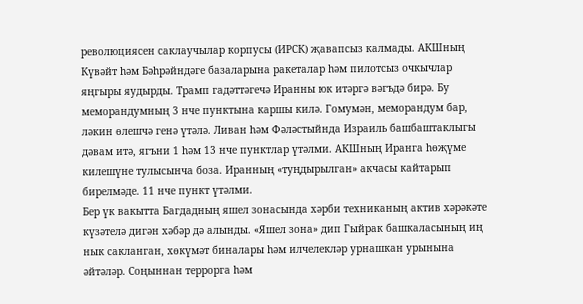революциясен саклаучылар корпусы (ИРСК) җавапсыз калмады. АКШның Күвәйт һәм Бәһрәйндәге базаларына ракеталар һәм пилотсыз очкычлар яңгыры яудырды. Трамп гадәттәгечә Иранны юк итәргә вәгъдә бирә. Бу меморандумның 3 нче пунктына каршы килә. Гомумән, меморандум бар, ләкин өлешчә генә үтәлә. Ливан һәм Фәләстыйнда Израиль башбаштаклыгы дәвам итә, ягъни 1 һәм 13 нче пунктлар үтәлми. АКШның Иранга һөҗүме килешүне тулысынча боза. Иранның «туңдырылган» акчасы кайтарып бирелмәде. 11 нче пункт үтәлми.
Бер үк вакытта Багдадның яшел зонасында хәрби техниканың актив хәрәкәте күзәтелә дигән хәбәр дә алынды. «Яшел зона» дип Гыйрак башкаласының иң нык сакланган, хөкүмәт биналары һәм илчелекләр урнашкан урынына әйтәләр. Соңыннан террорга һәм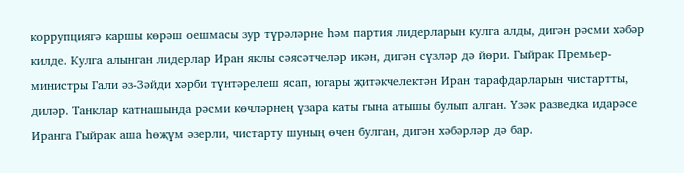коррупциягә каршы көрәш оешмасы зур түрәләрне һәм партия лидерларын кулга алды, дигән рәсми хәбәр килде. Кулга алынган лидерлар Иран яклы сәясәтчеләр икән, дигән сүзләр дә йөри. Гыйрак Премьер-министры Гали әз-Зәйди хәрби түнтәрелеш ясап, югары җитәкчелектән Иран тарафдарларын чистартты, диләр. Танклар катнашында рәсми көчләрнең үзара каты гына атышы булып алган. Үзәк разведка идарәсе Иранга Гыйрак аша һөҗүм әзерли, чистарту шуның өчен булган, дигән хәбәрләр дә бар.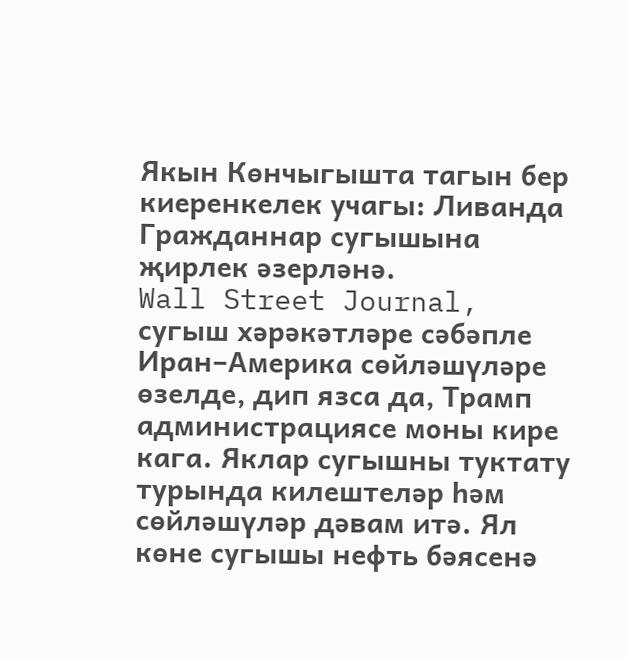Якын Көнчыгышта тагын бер киеренкелек учагы: Ливанда Гражданнар сугышына җирлек әзерләнә.
Wall Street Journal, сугыш хәрәкәтләре сәбәпле Иран–Америка сөйләшүләре өзелде, дип язса да, Трамп администрациясе моны кире кага. Яклар сугышны туктату турында килештеләр һәм сөйләшүләр дәвам итә. Ял көне сугышы нефть бәясенә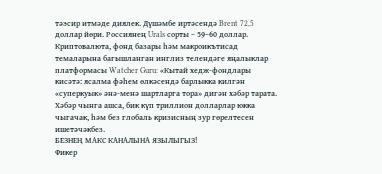тәэсир итмәде диялек. Дүшәмбе иртәсендә Brent 72,5 доллар йөри. Россиянең Urals сорты – 59–60 доллар. Криптовалюта, фонд базары һәм макроикътисад темаларына багышланган инглиз телендәге яңалыклар платформасы Watcher Guru: «Кытай хедж-фондлары кисәтә: ясалма фәһем өлкәсендә барлыкка килгән «суперкуык» әнә-менә шартларга тора» дигән хәбәр тарата. Хәбәр чынга ашса, бик күп триллион долларлар юкка чыгачак, һәм без глобаль кризисның зур гөрелтесен ишетәчәкбез.
БЕЗНЕҢ МАКС КАНАЛЫНА ЯЗЫЛЫГЫЗ!
Фикер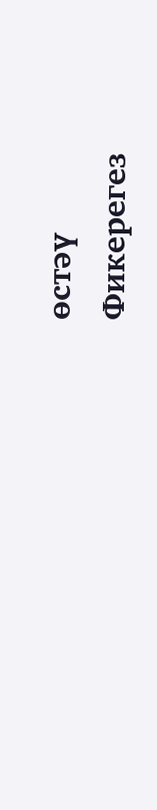өстәү
Фикерегез